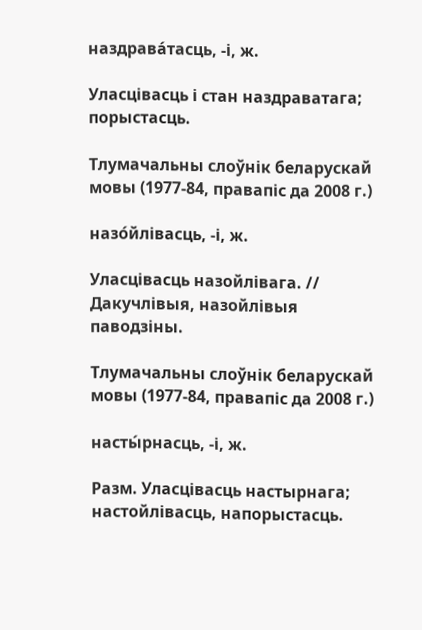наздрава́тасць, ‑і, ж.

Уласцівасць і стан наздраватага; порыстасць.

Тлумачальны слоўнік беларускай мовы (1977-84, правапіс да 2008 г.)

назо́йлівасць, ‑і, ж.

Уласцівасць назойлівага. // Дакучлівыя, назойлівыя паводзіны.

Тлумачальны слоўнік беларускай мовы (1977-84, правапіс да 2008 г.)

насты́рнасць, ‑і, ж.

Разм. Уласцівасць настырнага; настойлівасць, напорыстасць.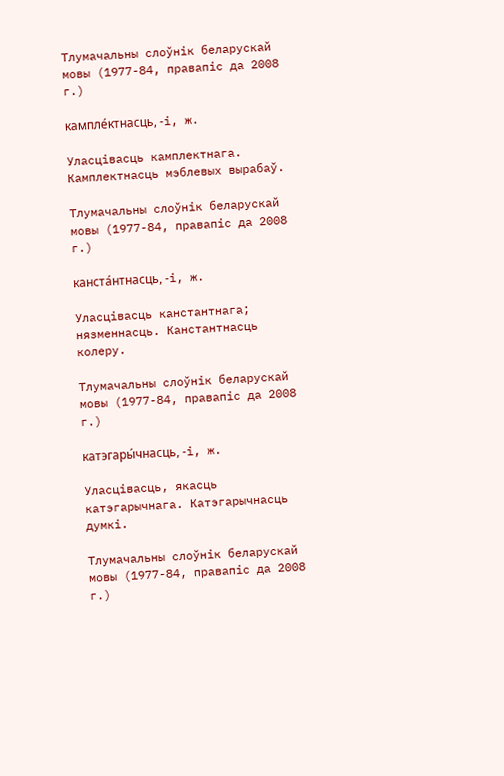Тлумачальны слоўнік беларускай мовы (1977-84, правапіс да 2008 г.)

кампле́ктнасць, ‑і, ж.

Уласцівасць камплектнага. Камплектнасць мэблевых вырабаў.

Тлумачальны слоўнік беларускай мовы (1977-84, правапіс да 2008 г.)

канста́нтнасць, ‑і, ж.

Уласцівасць канстантнага; нязменнасць. Канстантнасць колеру.

Тлумачальны слоўнік беларускай мовы (1977-84, правапіс да 2008 г.)

катэгары́чнасць, ‑і, ж.

Уласцівасць, якасць катэгарычнага. Катэгарычнасць думкі.

Тлумачальны слоўнік беларускай мовы (1977-84, правапіс да 2008 г.)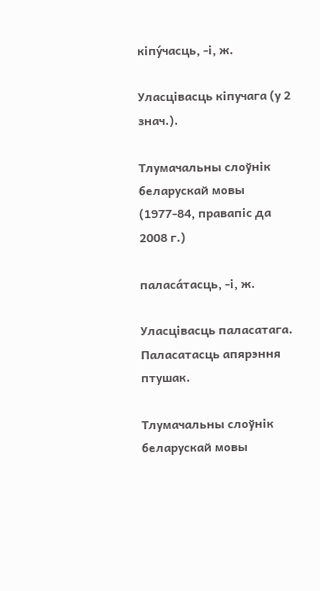кіпу́часць, ‑і, ж.

Уласцівасць кіпучага (у 2 знач.).

Тлумачальны слоўнік беларускай мовы (1977-84, правапіс да 2008 г.)

паласа́тасць, ‑і, ж.

Уласцівасць паласатага. Паласатасць апярэння птушак.

Тлумачальны слоўнік беларускай мовы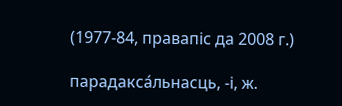(1977-84, правапіс да 2008 г.)

парадакса́льнасць, ‑і, ж.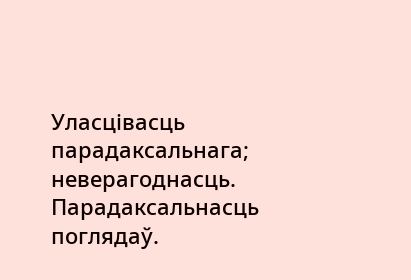Уласцівасць парадаксальнага; неверагоднасць. Парадаксальнасць поглядаў.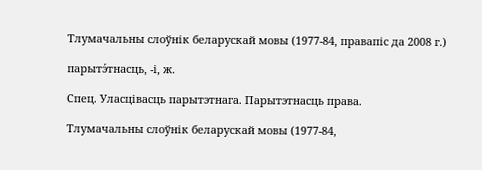Тлумачальны слоўнік беларускай мовы (1977-84, правапіс да 2008 г.)

парытэ́тнасць, ‑і, ж.

Спец. Уласцівасць парытэтнага. Парытэтнасць права.

Тлумачальны слоўнік беларускай мовы (1977-84,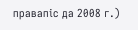правапіс да 2008 г.)